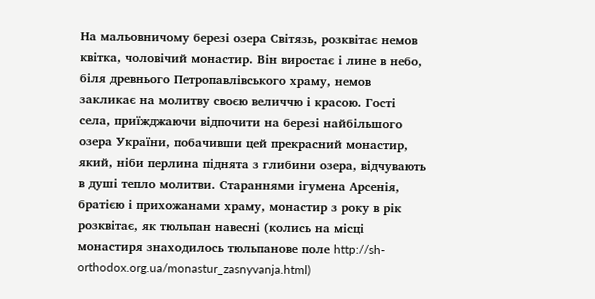На мальовничому березі озера Світязь, розквітає немов квітка, чоловічий монастир. Він виростає і лине в небо, біля древнього Петропавлівського храму, немов закликає на молитву своєю величчю і красою. Гості села, приїжджаючи відпочити на березі найбільшого озера України, побачивши цей прекрасний монастир, який, ніби перлина піднята з глибини озера, відчувають в душі тепло молитви. Стараннями ігумена Арсенія, братією і прихожанами храму, монастир з року в рік розквітає, як тюльпан навесні (колись на місці монастиря знаходилось тюльпанове поле http://sh-orthodox.org.ua/monastur_zasnyvanja.html)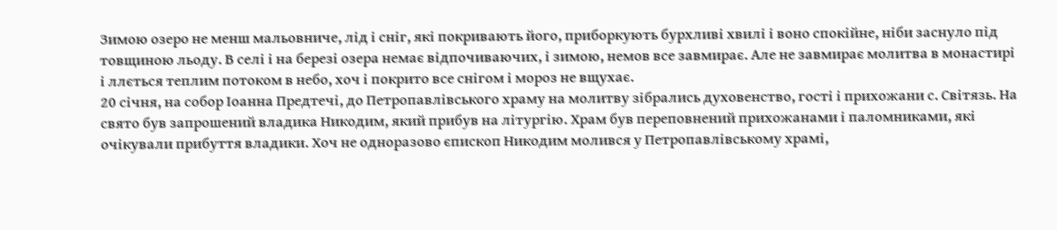Зимою озеро не менш мальовниче, лід і сніг, які покривають його, приборкують бурхливі хвилі і воно спокійне, ніби заснуло під товщиною льоду. В селі і на березі озера немає відпочиваючих, і зимою, немов все завмирає. Але не завмирає молитва в монастирі і ллється теплим потоком в небо, хоч і покрито все снігом і мороз не вщухає.
20 січня, на собор Іоанна Предтечі, до Петропавлівського храму на молитву зібрались духовенство, гості і прихожани с. Світязь. На свято був запрошений владика Никодим, який прибув на літургію. Храм був переповнений прихожанами і паломниками, які очікували прибуття владики. Хоч не одноразово єпископ Никодим молився у Петропавлівському храмі,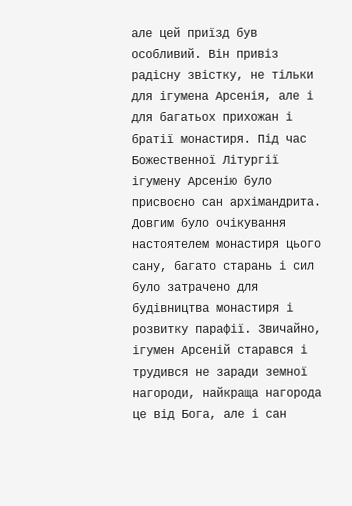але цей приїзд був особливий. Він привіз радісну звістку, не тільки для ігумена Арсенія, але і для багатьох прихожан і братії монастиря. Під час Божественної Літургії ігумену Арсенію було присвоєно сан архімандрита. Довгим було очікування настоятелем монастиря цього сану, багато старань і сил було затрачено для будівництва монастиря і розвитку парафії. Звичайно, ігумен Арсеній старався і трудився не заради земної нагороди, найкраща нагорода це від Бога, але і сан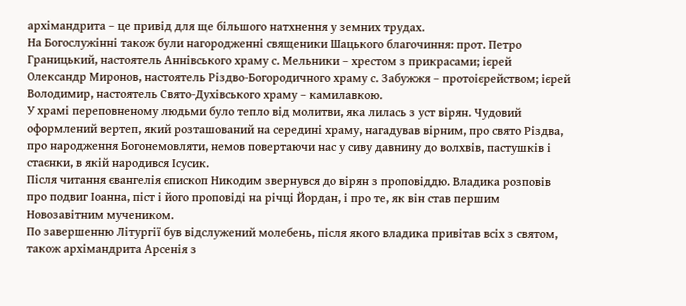архімандрита – це привід для ще більшого натхнення у земних трудах.
На Богослужінні також були нагородженні священики Шацького благочиння: прот. Петро Границький, настоятель Аннівського храму с. Мельники – хрестом з прикрасами; ієрей Олександр Миронов, настоятель Різдво-Богородичного храму с. Забужжя – протоієрейством; ієрей Володимир, настоятель Свято-Духівського храму – камилавкою.
У храмі переповненому людьми було тепло від молитви, яка лилась з уст вірян. Чудовий оформлений вертеп, який розташований на середині храму, нагадував вірним, про свято Різдва, про народження Богонемовляти, немов повертаючи нас у сиву давнину до волхвів, пастушків і стаєнки, в якій народився Ісусик.
Після читання євангелія єпископ Никодим звернувся до вірян з проповіддю. Владика розповів про подвиг Іоанна, піст і його проповіді на річці Йордан, і про те, як він став першим Новозавітним мучеником.
По завершенню Літургії був відслужений молебень, після якого владика привітав всіх з святом, також архімандрита Арсенія з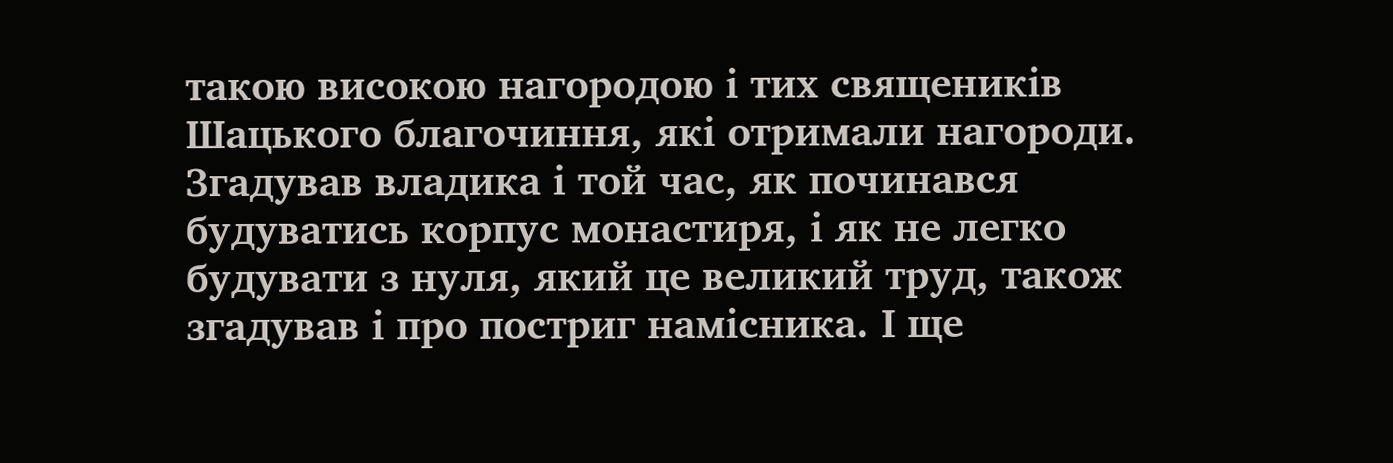такою високою нагородою і тих священиків Шацького благочиння, які отримали нагороди. Згадував владика і той час, як починався будуватись корпус монастиря, і як не легко будувати з нуля, який це великий труд, також згадував і про постриг намісника. І ще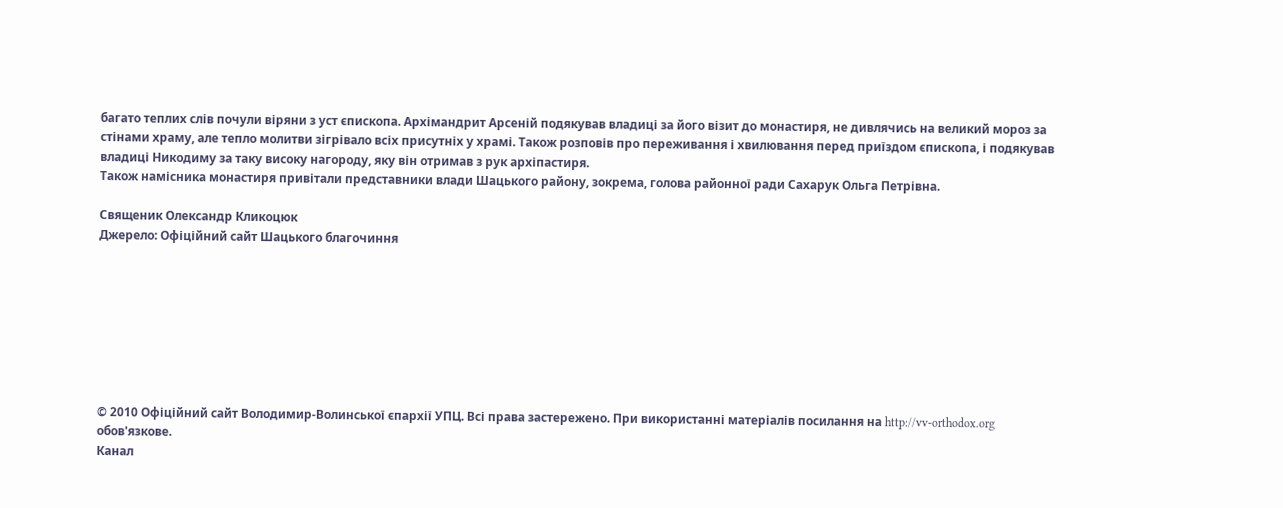багато теплих слів почули віряни з уст єпископа. Архімандрит Арсеній подякував владиці за його візит до монастиря, не дивлячись на великий мороз за стінами храму, але тепло молитви зігрівало всіх присутніх у храмі. Також розповів про переживання і хвилювання перед приїздом єпископа, і подякував владиці Никодиму за таку високу нагороду, яку він отримав з рук архіпастиря.
Також намісника монастиря привітали представники влади Шацького району, зокрема, голова районної ради Сахарук Ольга Петрівна.

Священик Олександр Кликоцюк
Джерело: Офіційний сайт Шацького благочиння








© 2010 Офіційний сайт Володимир-Волинської єпархії УПЦ. Всі права застережено. При використанні матеріалів посилання на http://vv-orthodox.org обов'язкове.
Канал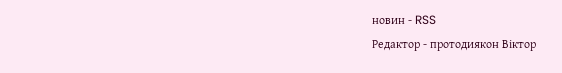новин - RSS
Редактор - протодиякон Віктор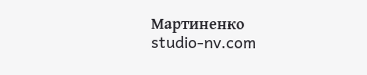Мартиненко
studio-nv.com